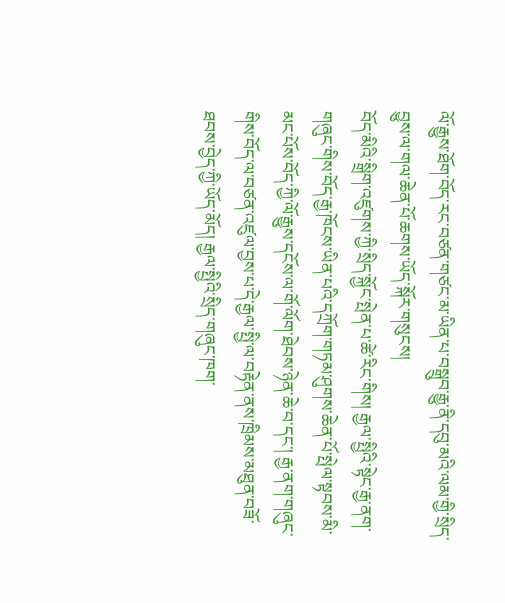ལོ་རྒྱུས་ཐོག་བོད་རང་བཙན་གཙང་མ་ཡིན་པ་བསྒྲུབ་རྒྱུ་ནི་དབུ་མའི་ལམ་གྱི་སྲིད་བྱུས་ལ་གལ་ཆེན་པོ་ཆགས་ཡོད་སྐོར་གསུངས།
བོད་མིའི་སྒྲིག་འཛུགས་ཀྱི་སྲིད་སྐྱོང་སྤེན་པ་ཚེ་རིང་གིས། རྒྱལ་སྤྱིའི་སྟེང་རྒྱ་ནག་གཞུང་གིས་བོད་རྒྱ་ཁོངས་ཡིན་པའི་དཀྲོག་གཏམ་ཤུགས་ཆེན་པོ་སྤེལ་སྟབས་མི་མང་པོས་བོད་ཀྱི་ལོ་རྒྱུས་དངོས་ལ་གོ་ལོག་ཐེབས་ཉེན་ཆེ་བ་དང་། རྒྱ་ནག་གཞུང་གིས་བོད་ལ་བཙན་འཛུལ་བྱས་པ་དེ་རྒྱལ་སྤྱི་ལ་བརྟེན་ནས་ཁྲིམས་མཐུན་བཟོ་ཐབས་བྱེད་ཀྱི་ཡོད་མོད། རྒྱལ་སྤྱིའི་སྲིད་གཞུང་ཁག་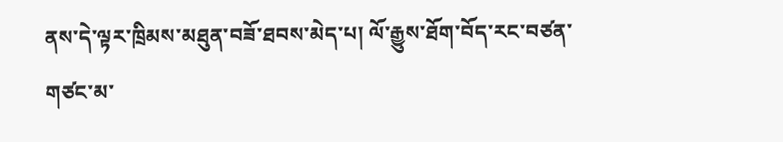ནས་དེ་ལྟར་ཁྲིམས་མཐུན་བཟོ་ཐབས་མེད་པ། ལོ་རྒྱུས་ཐོག་བོད་རང་བཙན་གཙང་མ་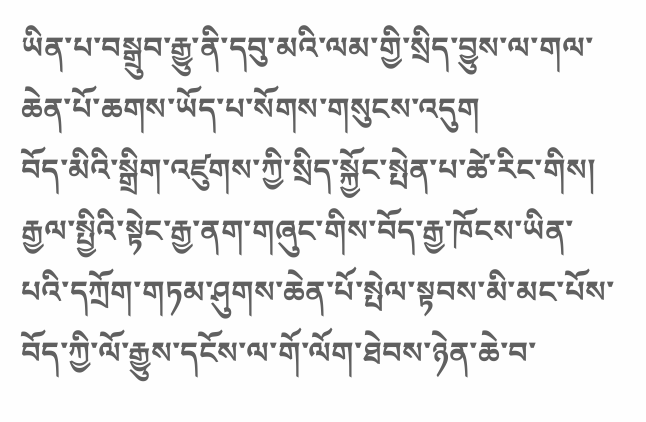ཡིན་པ་བསྒྲུབ་རྒྱུ་ནི་དབུ་མའི་ལམ་གྱི་སྲིད་བྱུས་ལ་གལ་ཆེན་པོ་ཆགས་ཡོད་པ་སོགས་གསུངས་འདུག
བོད་མིའི་སྒྲིག་འཛུགས་ཀྱི་སྲིད་སྐྱོང་སྤེན་པ་ཚེ་རིང་གིས། རྒྱལ་སྤྱིའི་སྟེང་རྒྱ་ནག་གཞུང་གིས་བོད་རྒྱ་ཁོངས་ཡིན་པའི་དཀྲོག་གཏམ་ཤུགས་ཆེན་པོ་སྤེལ་སྟབས་མི་མང་པོས་བོད་ཀྱི་ལོ་རྒྱུས་དངོས་ལ་གོ་ལོག་ཐེབས་ཉེན་ཆེ་བ་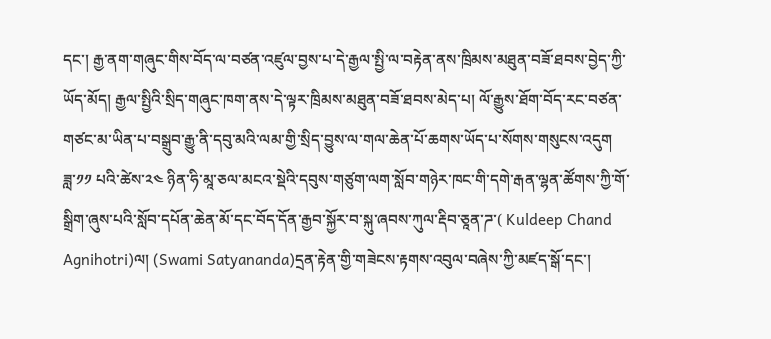དང་། རྒྱ་ནག་གཞུང་གིས་བོད་ལ་བཙན་འཛུལ་བྱས་པ་དེ་རྒྱལ་སྤྱི་ལ་བརྟེན་ནས་ཁྲིམས་མཐུན་བཟོ་ཐབས་བྱེད་ཀྱི་ཡོད་མོད། རྒྱལ་སྤྱིའི་སྲིད་གཞུང་ཁག་ནས་དེ་ལྟར་ཁྲིམས་མཐུན་བཟོ་ཐབས་མེད་པ། ལོ་རྒྱུས་ཐོག་བོད་རང་བཙན་གཙང་མ་ཡིན་པ་བསྒྲུབ་རྒྱུ་ནི་དབུ་མའི་ལམ་གྱི་སྲིད་བྱུས་ལ་གལ་ཆེན་པོ་ཆགས་ཡོད་པ་སོགས་གསུངས་འདུག
ཟླ་༡༡ པའི་ཚེས་༢༤ ཉིན་ཧི་མཱ་ཅལ་མངའ་སྡེའི་དབུས་གཙུག་ལག་སློབ་གཉེར་ཁང་གི་དགེ་རྒན་ལྷན་ཚོགས་ཀྱི་གོ་སྒྲིག་ཞུས་པའི་སློབ་དཔོན་ཆེན་མོ་དང་བོད་དོན་རྒྱབ་སྐྱོར་བ་སྐུ་ཞབས་ཀུལ་རྡིབ་ཅཱན་ཌ་( Kuldeep Chand Agnihotri)ལ། (Swami Satyananda)དྲན་རྟེན་གྱི་གཟེངས་རྟགས་འབུལ་བཞེས་ཀྱི་མཛད་སྒོ་དང་།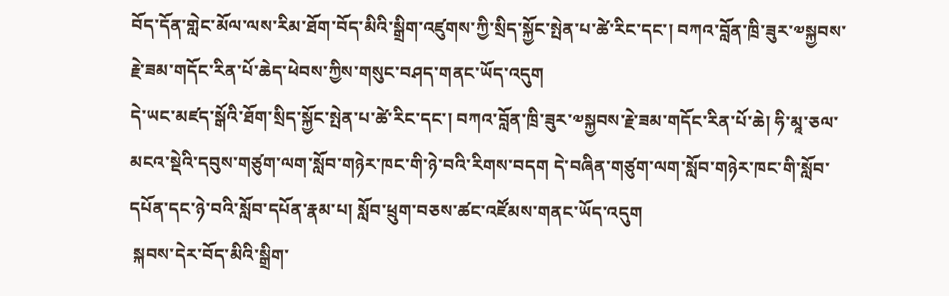བོད་དོན་གླེང་མོལ་ལས་རིམ་ཐོག་བོད་མིའི་སྒྲིག་འཛུགས་ཀྱི་སྲིད་སྐྱོང་སྤེན་པ་ཚེ་རིང་དང་། བཀའ་བློན་ཁྲི་ཟུར་༧སྐྱབས་རྗེ་ཟམ་གདོང་རིན་པོ་ཆེད་ཕེབས་ཀྱིས་གསུང་བཤད་གནང་ཡོད་འདུག
དེ་ཡང་མཛད་སྒོའི་ཐོག་སྲིད་སྐྱོང་སྤེན་པ་ཚེ་རིང་དང་། བཀའ་བློན་ཁྲི་ཟུར་༧སྐྱབས་རྗེ་ཟམ་གདོང་རིན་པོ་ཆེ། ཧི་མཱ་ཅལ་མངའ་སྡེའི་དབུས་གཙུག་ལག་སློབ་གཉེར་ཁང་གི་ཉེ་བའི་རིགས་བདག དེ་བཞིན་གཙུག་ལག་སློབ་གཉེར་ཁང་གི་སློབ་དཔོན་དང་ཉེ་བའི་སློབ་དཔོན་རྣམ་པ། སློབ་ཕྲུག་བཅས་ཚང་འཛོམས་གནང་ཡོད་འདུག
 སྐབས་དེར་བོད་མིའི་སྒྲིག་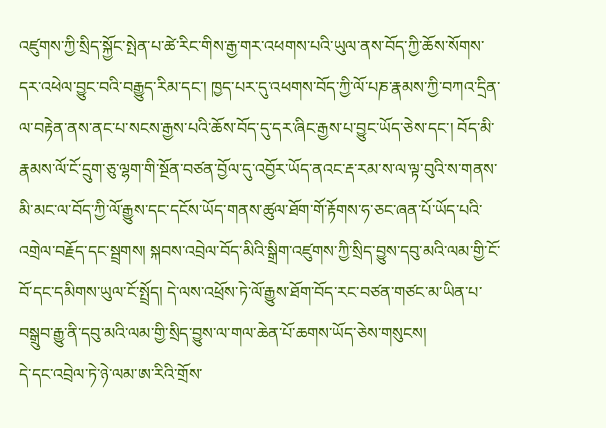འཛུགས་ཀྱི་སྲིད་སྐྱོང་སྤེན་པ་ཚེ་རིང་གིས་རྒྱ་གར་འཕགས་པའི་ཡུལ་ནས་བོད་ཀྱི་ཆོས་སོགས་དར་འཕེལ་བྱུང་བའི་བརྒྱུད་རིམ་དང་། ཁྱད་པར་དུ་འཕགས་བོད་ཀྱི་ལོ་པཎ་རྣམས་ཀྱི་བཀའ་དྲིན་ལ་བརྟེན་ནས་ནང་པ་སངས་རྒྱས་པའི་ཆོས་བོད་དུ་དར་ཞིང་རྒྱས་པ་བྱུང་ཡོད་ཅེས་དང་། བོད་མི་རྣམས་ལོ་ངོ་དྲུག་ཅུ་ལྷག་གི་སྔོན་བཙན་བྱོལ་དུ་འབྱོར་ཡོད་ནའང་རྡ་རམ་ས་ལ་ལྟ་བུའི་ས་གནས་མི་མང་ལ་བོད་ཀྱི་ལོ་རྒྱུས་དང་དངོས་ཡོད་གནས་ཚུལ་ཐོག་གོ་རྟོགས་ཧ་ཅང་ཞན་པོ་ཡོད་པའི་འགྲེལ་བརྗོད་དང་སྦྲགས། སྐབས་འབྲེལ་བོད་མིའི་སྒྲིག་འཛུགས་ཀྱི་སྲིད་བྱུས་དབུ་མའི་ལམ་གྱི་ངོ་བོ་དང་དམིགས་ཡུལ་ངོ་སྤྲོད། དེ་ལས་འཕྲོས་ཏེ་ལོ་རྒྱུས་ཐོག་བོད་རང་བཙན་གཙང་མ་ཡིན་པ་བསྒྲུབ་རྒྱུ་ནི་དབུ་མའི་ལམ་གྱི་སྲིད་བྱུས་ལ་གལ་ཆེན་པོ་ཆགས་ཡོད་ཅེས་གསུངས།
དེ་དང་འབྲེལ་ཏེ་ཉེ་ལམ་ཨ་རིའི་གྲོས་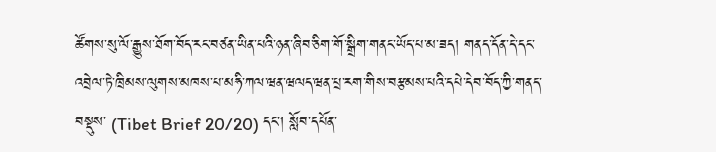ཚོགས་སུ་ལོ་རྒྱུས་ཐོག་བོད་རང་བཙན་ཡིན་པའི་ཉན་ཞིབ་ཅིག་གོ་སྒྲིག་གནང་ཡོད་པ་མ་ཟད། གནད་དོན་དེ་དང་འབྲེལ་ཏེ་ཁྲིམས་ལུགས་མཁས་པ་མཧི་ཀལ་ཝན་ཝལད་ཝན་པྲ་རག་གིས་བརྩམས་པའི་དཔེ་དེབ་བོད་ཀྱི་གནད་བསྡུས་ (Tibet Brief 20/20) དང་། སློབ་དཔོན་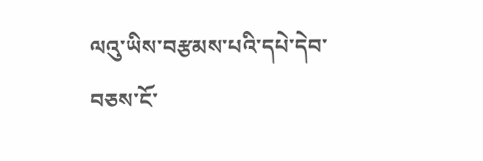ལའུ་ཡིས་བརྩམས་པའི་དཔེ་དེབ་བཅས་ངོ་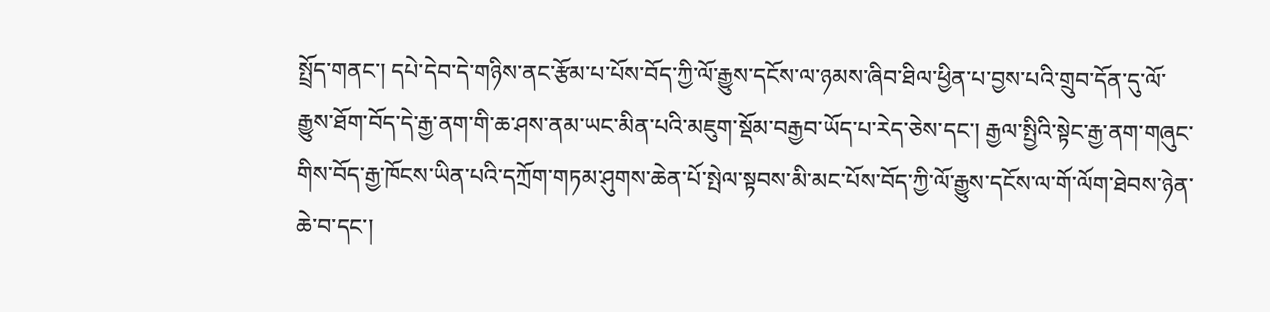སྤྲོད་གནང་། དཔེ་དེབ་དེ་གཉིས་ནང་རྩོམ་པ་པོས་བོད་ཀྱི་ལོ་རྒྱུས་དངོས་ལ་ཉམས་ཞིབ་ཐིལ་ཕྱིན་པ་བྱས་པའི་གྲུབ་དོན་དུ་ལོ་རྒྱུས་ཐོག་བོད་དེ་རྒྱ་ནག་གི་ཆ་ཤས་ནམ་ཡང་མིན་པའི་མཇུག་སྡོམ་བརྒྱབ་ཡོད་པ་རེད་ཅེས་དང་། རྒྱལ་སྤྱིའི་སྟེང་རྒྱ་ནག་གཞུང་གིས་བོད་རྒྱ་ཁོངས་ཡིན་པའི་དཀྲོག་གཏམ་ཤུགས་ཆེན་པོ་སྤེལ་སྟབས་མི་མང་པོས་བོད་ཀྱི་ལོ་རྒྱུས་དངོས་ལ་གོ་ལོག་ཐེབས་ཉེན་ཆེ་བ་དང་།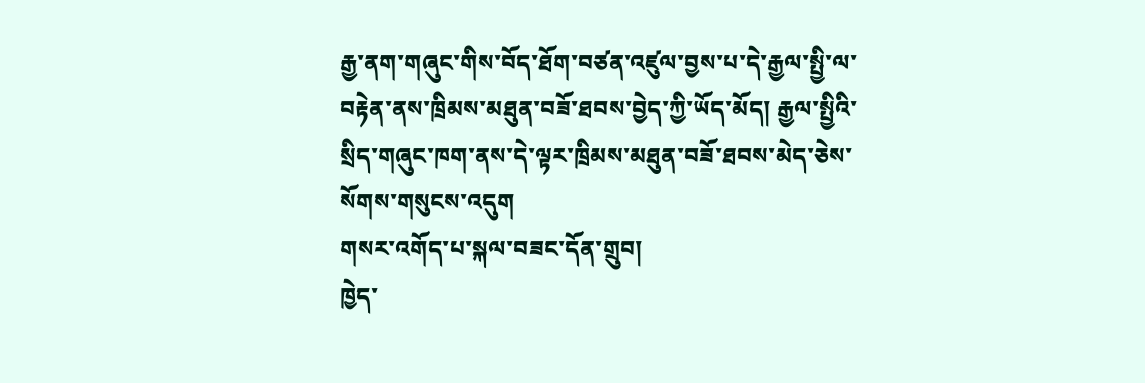རྒྱ་ནག་གཞུང་གིས་བོད་ཐོག་བཙན་འཛུལ་བྱས་པ་དེ་རྒྱལ་སྤྱི་ལ་བརྟེན་ནས་ཁྲིམས་མཐུན་བཟོ་ཐབས་བྱེད་ཀྱི་ཡོད་མོད། རྒྱལ་སྤྱིའི་སྲིད་གཞུང་ཁག་ནས་དེ་ལྟར་ཁྲིམས་མཐུན་བཟོ་ཐབས་མེད་ཅེས་སོགས་གསུངས་འདུག
གསར་འགོད་པ་སྐལ་བཟང་དོན་གྲུབ།
ཁྱེད་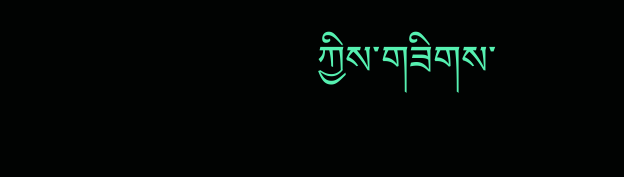ཀྱིས་གཟིགས་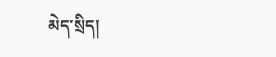མེད་སྲིད།